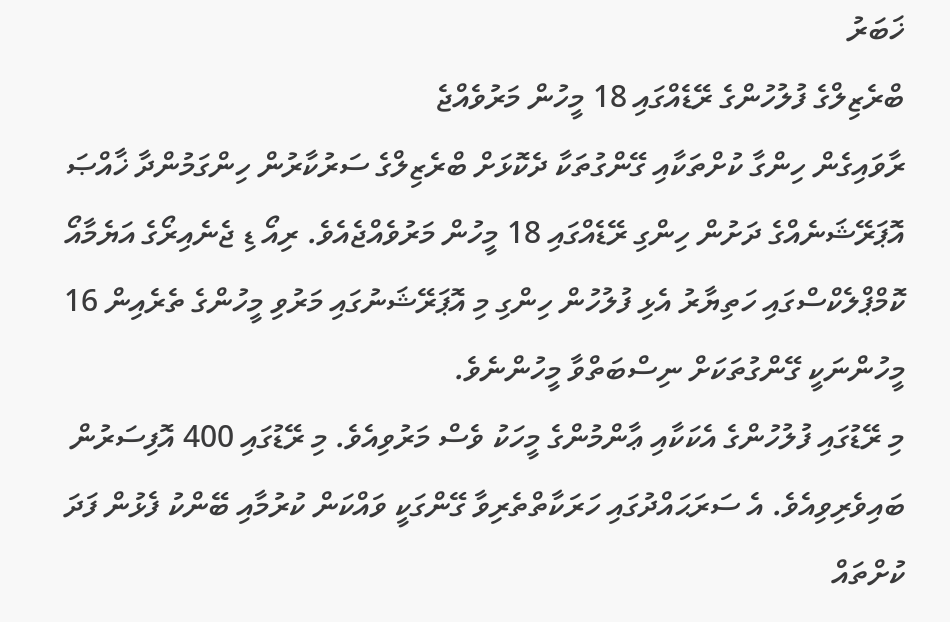ޚަބަރު
ބްރެޒިލްގެ ފުލުހުންގެ ރޭޑެއްގައި 18 މީހުން މަރުވެއްޖެ
ރާވައިގެން ހިންގާ ކުށްތަކާއި ގޭންގުތަކާ ދެކޮޅަށް ބްރެޒިލްގެ ސަރުކާރުން ހިންގަމުންދާ ޚާއްޞަ އޮޕަރޭޝަނެއްގެ ދަށުން ހިންގި ރޭޑެއްގައި 18 މީހުން މަރުވެއްޖެއެވެ. ރިއޯ ޑި ޖެނެއިރޯގެ އަޔެމާއޯ ކޮމްޕްލެކްސްގައި ހަތިޔާރު އެޅި ފުލުހުން ހިންގި މި އޮޕަރޭޝަނުގައި މަރުވި މީހުންގެ ތެރެއިން 16 މީހުންނަކީ ގޭންގުތަކަށް ނިސްބަތްވާ މީހުންނެވެ.
މި ރޭޑުގައި ފުލުހުންގެ އެކަކާއި ޢާންމުންގެ މީހަކު ވެސް މަރުވިއެވެ. މި ރޭޑުގައި 400 އޮފިސަރުން ބައިވެރިވިއެވެ. އެ ސަރަޙައްދުގައި ހަރަކާތްތެރިވާ ގޭންގަކީ ވައްކަން ކުރުމާއި ބޭންކު ފެޅުން ފަދަ ކުށްތައް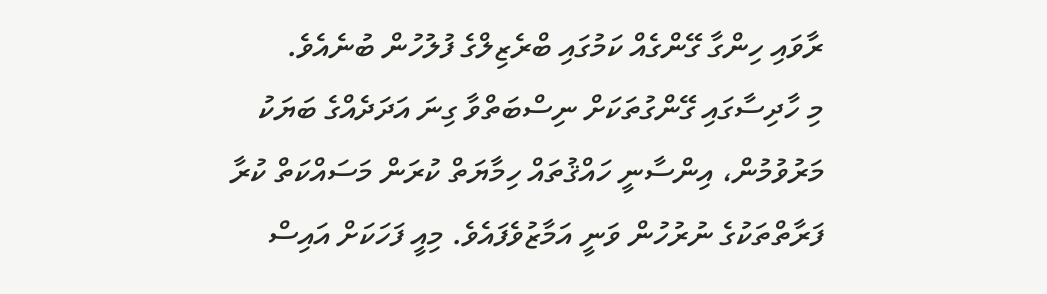ރާވައި ހިންގާ ގޭންގެއް ކަމުގައި ބްރެޒިލްގެ ފުލުހުން ބުނެއެވެ.
މި ހާދިސާގައި ގޭންގުތަކަށް ނިސްބަތްވާ ގިނަ އަދަދެއްގެ ބަޔަކު މަރުވުމުން، އިންސާނީ ހައްޤުތައް ހިމާޔަތް ކުރަން މަސައްކަތް ކުރާ ފަރާތްތަކުގެ ނުރުހުން ވަނީ އަމާޒުވެފައެވެ. މިއީ ފަހަކަށް އައިސް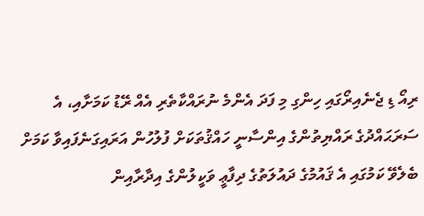ރިއޯ ޑި ޖެނެއިރޯގައި ހިންގި މި ފަދަ އެންމެ ނުރައްކާތެރި އެއް ރޭޑު ކަމަށާއި، އެ ސަރަޙައްދުގެ ރައްޔިތުންގެ އިންސާނީ ހައްޤުތަކަށް ފުލުހުން އަރައިގަނެފައިވާ ކަމަށް ބެލެވޭ ކަމުގައި އެ ޤައުމުގެ ދައުލަތުގެ ދިފާޢީ ވަކީލުންގެ އިދާރާއިން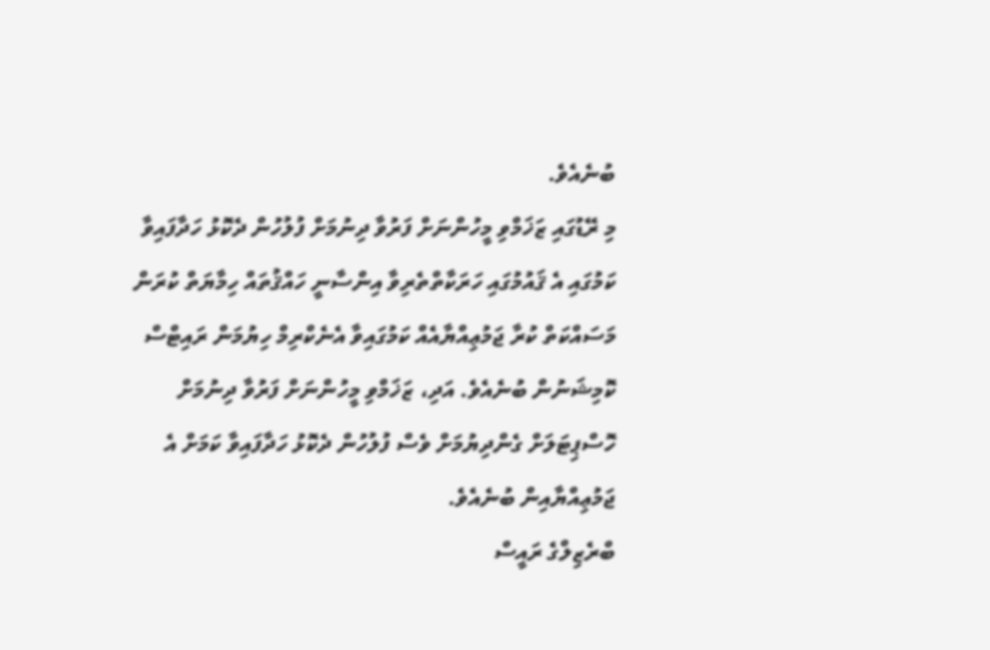ބުނެއެވެ.
މި ރޭޑުގައި ޒަޚަމްވި މީހުންނަށް ފަރުވާ ދިނުމަށް ފުލުހުން ދެކޮޅު ހަދާފައިވާ ކަމުގައި އެ ޤައުމުގައި ހަރަކާތްތެރިވާ އިންސާނީ ހައްޤުތައް ހިމާޔަތް ކުރަން މަސައްކަތް ކުރާ ޖަމުޢިއްޔާއެއް ކަމުގައިވާ އެނެކްރިމް ހިޔުމަން ރައިޓްސް ކޮމިޝަނުން ބުނެއެވެ. އަދި، ޒަޚަމްވި މީހުންނަށް ފަރުވާ ދިނުމަށް ހޮސްޕިޓަލަށް ގެންދިޔުމަށް ވެސް ފުލުހުން ދެކޮޅު ހަދާފައިވާ ކަމަށް އެ ޖަމުޢިއްޔާއިން ބުނެއެވެ.
ބްރެޒިލްގެ ރައީސް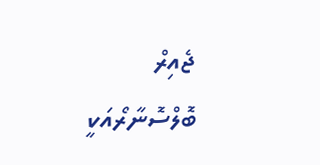ޖެއިރް ބޮލްސޮނާރޯއަކީ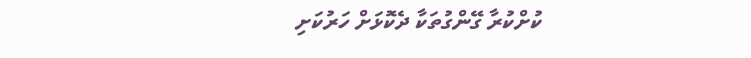ކުށްކުރާ ގޭންގުތަކާ ދެކޮޅަށް ހަރުކަށި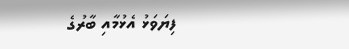ފިޔަވަޅު އެޅުމާއި ބާރުގެ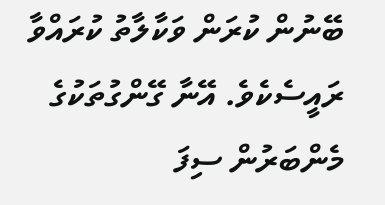ބޭނުން ކުރަން ވަކާލާތު ކުރައްވާ ރައީސެކެވެ. އޭނާ ގޭންގުތަކުގެ މެންބަރުން ސިފަ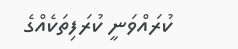ކުރައްވަނީ ކުރަފިތަކެއްގެ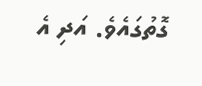ގޮތުގައެވެ. އަދި އެ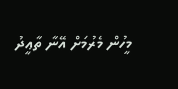މީހުން މެރުމަށް އޭނާ ތާޢީދު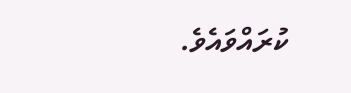ކުރައްވައެވެ.